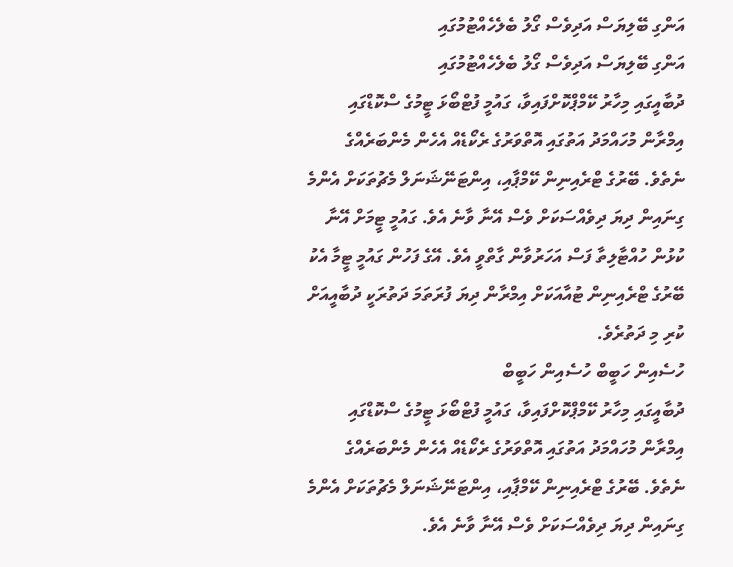އަންގި ބޭލިޔަސް އަދިވެސް ގޯލު ބެލެހެއްޓުމުގައި
އަންގި ބޭލިޔަސް އަދިވެސް ގޯލު ބެލެހެއްޓުމުގައި
ދުބާއީގައި މިހާރު ކޭމްޕްކޮށްފައިވާ، ގައުމީ ފުޓްބޯޅަ ޓީމުގެ ސްކޮޑްގައި އިމްރާން މުހައްމަދު އަތުގައި އޮތްވަރުގެ ރެކޯޑެއް އެހެން މެންބަރެއްގެ ނެތެވެ. ބޭރުގެ ޓްރެއިނިން ކޭމްޕާއި، އިންޓަނޭޝަނަލް މެޗުތަކަށް އެންމެ ގިނައިން ދިޔަ ދިވެއްސަކަށް ވެސް އޭނާ ވާނެ އެވެ. ގައުމީ ޓީމަށް އޭނާ ކުޅުން ހުއްޓާލިތާ ފަސް އަހަރުވާން ގާތްވީ އެވެ. އޭގެ ފަހުން ގައުމީ ޓީމާ އެކު ބޭރުގެ ޓްރެއިނިން ޓުއާއަކަށް އިމްރާން ދިޔަ ފުރަތަމަ ދަތުރަކީ ދުބާއީއަށް ކުރި މި ދަތުރެވެ.
ހުސެއިން ހަބީބް ހުސެއިން ހަބީބް
ދުބާއީގައި މިހާރު ކޭމްޕްކޮށްފައިވާ، ގައުމީ ފުޓްބޯޅަ ޓީމުގެ ސްކޮޑްގައި އިމްރާން މުހައްމަދު އަތުގައި އޮތްވަރުގެ ރެކޯޑެއް އެހެން މެންބަރެއްގެ ނެތެވެ. ބޭރުގެ ޓްރެއިނިން ކޭމްޕާއި، އިންޓަނޭޝަނަލް މެޗުތަކަށް އެންމެ ގިނައިން ދިޔަ ދިވެއްސަކަށް ވެސް އޭނާ ވާނެ އެވެ.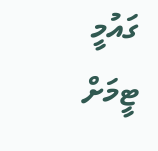ގައުމީ ޓީމަށް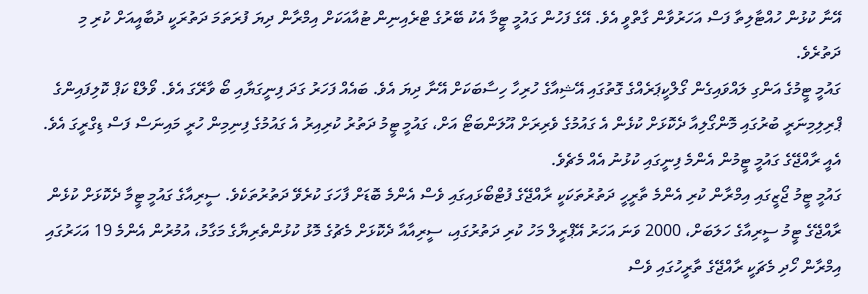އޭނާ ކުޅުން ހުއްޓާލިތާ ފަސް އަހަރުވާން ގާތްވީ އެވެ. އޭގެ ފަހުން ގައުމީ ޓީމާ އެކު ބޭރުގެ ޓްރެއިނިން ޓުއާއަކަށް އިމްރާން ދިޔަ ފުރަތަމަ ދަތުރަކީ ދުބާއީއަށް ކުރި މި ދަތުރެވެ.
ގައުމީ ޓީމުގެ އަންގި ލައްވައިގެން ގޯލްކީޕަރެއްގެ ގޮތުގައި އޭޝިއާގެ ހުރިހާ ހިސާބަކަށް އޭނާ ދިޔަ އެވެ. ބައެއް ފަހަރު ގަދަ ފިނީގަޔާއި ބޯ ވާރޭގަ އެވެ. ވޯލްޑް ކަޕް ކޮލިފައިންގެ ޕްރިލިމިނަރީ ބުރުގައި މޮންގޯލިއާ ދެކޮޅަށް ކުޅެން އެ ގައުމުގެ ވެރިރަށް އޫލަންބަޓޯ އަށް، ގައުމީ ޓީމު ދަތުރު ކުރިއިރު އެ ގައުމުގެ ފިނިމިން ހުރީ މައިނަސް ފަސް ޑިގްރީގަ އެވެ. އެއީ ރާއްޖޭގެ ގައުމީ ޓީމުން އެންމެ ފިނީގައި ކުޅުނު އެއް މެޗެވެ.
ގައުމީ ޓީމު ޖޯޒީގައި އިމްރާން ކުރި އެންމެ ތާރީހީ ދަތުރުތަކަކީ ރާއްޖޭގެ ފުޓްބޯޅައިގައި ވެސް އެންމެ ބޮޑަށް ފާހަގަ ކުރެވޭ ދަތުރުތަކެވެ. ސީރިއާގެ ގައުމީ ޓީމާ ދެކޮޅަށް ކުޅެން ރާއްޖޭގެ ޓީމު ސީރިއާގެ ހަލަބަށް، 2000 ވަނަ އަހަރު އޭޕްރީލް މަހު ކުރި ދަތުރުގައި، ސީރިއާއާ ދެކޮޅަށް މެޗުގެ މޮޅު ކުޅުންތެރިޔާގެ މަގާމު، އުމުރުން އެންމެ 19 އަހަރުގައި އިމްރާން ހޯދި މެޗަކީ ރާއްޖޭގެ ތާރީހުގައި ވެސް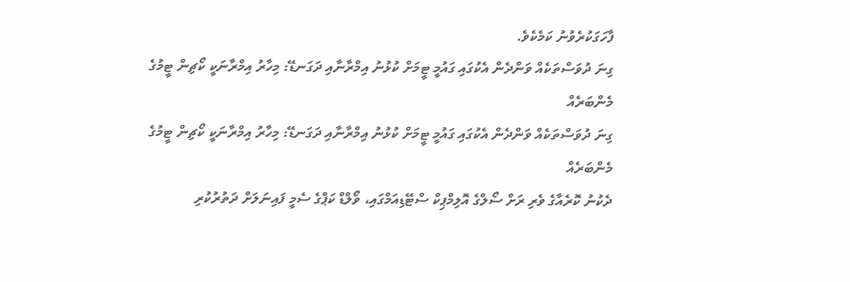ފާހަގަކުރެވުނު ކަމެކެވެ.
ގިނަ ދުވަސްތަކެއް ވަންދެން އެކުގައި ގައުމީ ޓީމަށް ކުޅުނު އިމްރާނާއި ދަގަނޑޭ: މިހާރު އިމްރާނަކީ ކޯޗިން ޓީމުގެ މެންބަރެއް
ގިނަ ދުވަސްތަކެއް ވަންދެން އެކުގައި ގައުމީ ޓީމަށް ކުޅުނު އިމްރާނާއި ދަގަނޑޭ: މިހާރު އިމްރާނަކީ ކޯޗިން ޓީމުގެ މެންބަރެއް
ދެކުނު ކޮރެއާގެ ވެރި ރަށް ސޯލްގެ އޮލިމްޕިކް ސްޓޭޑިއަމްގައި، ވޯލްޑް ކަޕްގެ ސެމީ ފައިނަލަށް ދަތުރުކުރި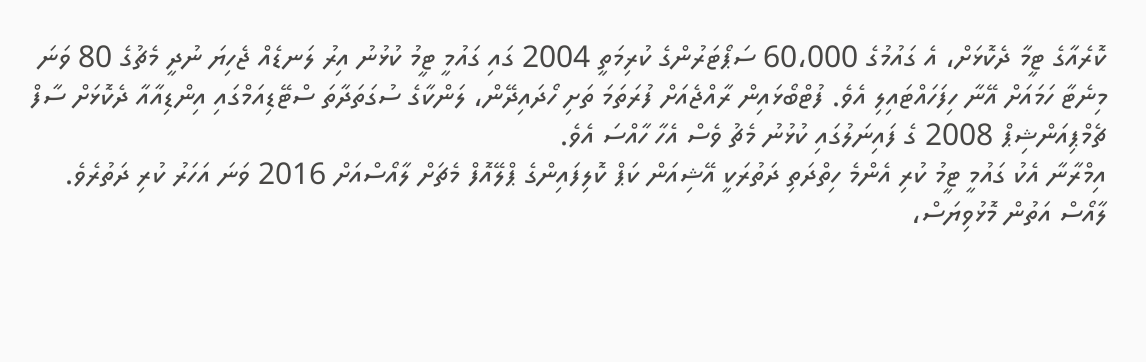ކޮރެއާގެ ޓީމާ ދެކޮޅަށް، އެ ގައުމުގެ 60،000 ސަޕޯޓަރުންގެ ކުރިމަތީ 2004 ގައި ގައުމީ ޓީމު ކުޅުނު އިރު ލަނޑެއް ޖެހިޔަ ނުދީ މެޗުގެ 80 ވަނަ މިނެޓާ ހަމައަށް އޭނާ ހިފަހައްޓައިލި އެވެ. ފުޓްބޯޅައިން ރާއްޖެއަށް ފުރަތަމަ ތަށި ހޯދައިދޭން، ލަންކާގެ ސުގަތަދާތަ ސްޓޭޑިއަމްގައި އިންޑިއާއާ ދެކޮޅަށް ސާފް ޗެމްޕިއަންޝިޕް 2008 ގެ ފައިނަލުގައި ކުޅުނު މެޗު ވެސް އެހާ ހާއްސަ އެވެ.
އިމްރާނާ އެކު ގައުމީ ޓީމު ކުރި އެންމެ ހިތްދަތި ދަތުރަކީ އޭޝިއަން ކަޕް ކޮލިފައިންގެ ޕްލޭއޮފް މެޗަށް ލާއޯސްއަށް 2016 ވަނަ އަހަރު ކުރި ދަތުރެވެ. ލާއޯސް އަތުން މޮޅުވިޔަސް،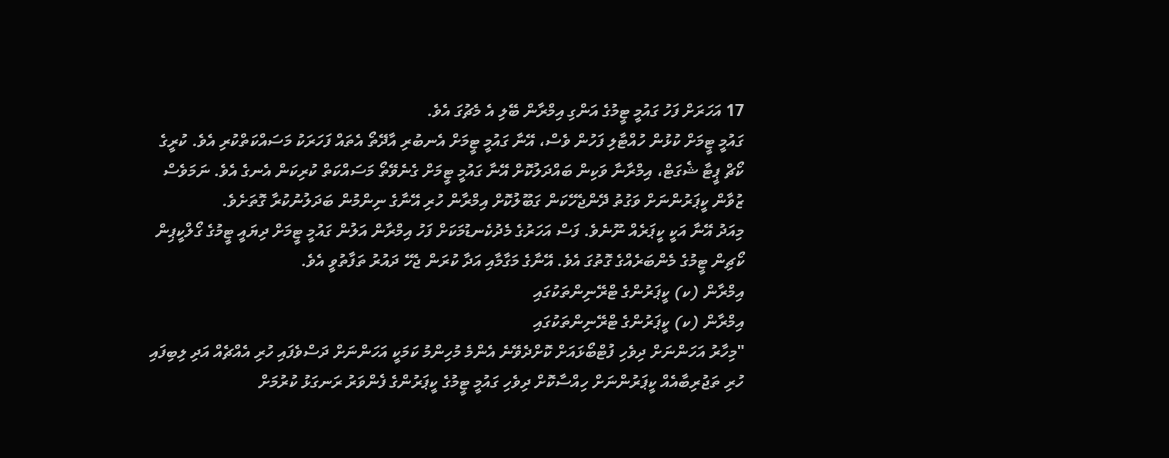17 އަހަރަށް ފަހު ގައުމީ ޓީމުގެ އަންގި އިމްރާން ބޭލި އެ މެޗުގަ އެވެ.
ގައުމީ ޓީމަށް ކުޅުން ހުއްޓާލި ފަހުން ވެސް، އޭނާ ގައުމީ ޓީމަށް އެނބުރި އާދޭތޯ އެތައް ފަހަރަކު މަސައްކަތްކުރި އެވެ. ކުރީގެ ކޯޗް ޕީޓާ ޝެގަޓް، އިމްރާނާ ވަކިން ބައްދަލުކޮށް އޭނާ ގައުމީ ޓީމަށް ގެނެވޭތޯ މަސައްކަތް ކުރިކަން އެނގެ އެވެ. ނަމަވެސް ޒުވާން ކީޕަރުންނަށް ވަގުތު ދޭންޖެހޭކަން ގަބޫލުކޮށް އިމްރާން ހުރި އޭނާގެ ނިންމުން ބަދަލުނުކުރާ ގޮތަށެވެ.
މިއަދު އޭނާ އަކީ ކީޕަރެއް ނޫނެވެ. ފަސް އަހަރުގެ މެދުކެނޑުމަކަށް ފަހު އިމްރާން އަލުން ގައުމީ ޓީމަށް ދިޔައީ ޓީމުގެ ގޯލްކީޕިން ކޯޗިން ޓީމުގެ މެންބަރެއްގެ ގޮތުގަ އެވެ. އޭނާގެ މަގާމާއި އަދާ ކުރަން ޖެހޭ ދައުރު ތަފާތުވީ އެވެ.
އިމްރާން (ކ) ކީޕަރުންގެ ޓްރޭނިންތަކުގައި
އިމްރާން (ކ) ކީޕަރުންގެ ޓްރޭނިންތަކުގައި
"މިހާރު އަހަންނަށް ދިވެހި ފުޓްބޯޅައަށް ކޮށްދެވޭނެ އެންމެ މުހިންމު ކަމަކީ އަހަންނަށް ދަސްވެފައި ހުރި އެއްޗެއް އަދި ލިބިފައި ހުރި ތަޖުރިބާއެއް ކީޕަރުންނަށް ހިއްސާކޮށް ދިވެހި ގައުމީ ޓީމުގެ ކީޕަރުންގެ ފެންވަރު ރަނގަޅު ކުރުމަށް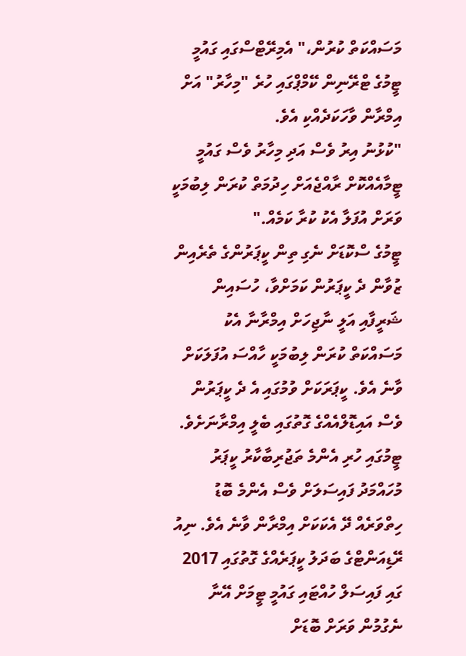މަސައްކަތް ކުރުން،" އެމިރޭޓްސްގައި ގައުމީ ޓީމުގެ ޓްރޭނިން ކޭމްޕްގައި ހުރެ "މިހާރު" އަށް އިމްރާން ވާހަކަދެއްކި އެވެ.
"ކުޅުނު އިރު ވެސް އަދި މިހާރު ވެސް ގައުމީ ޓީމާއެއްކޮށް ރާއްޖެއަށް ހިދުމަތް ކުރަން ލިބުމަކީ ވަރަށް އުފަލާ އެކު ކުރާ ކަމެއް."
ޓީމުގެ ސްކޮޑަށް ނެގި ތިން ކީޕަރުންގެ ތެރެއިން ޒުވާން ދެ ކީޕަރުން ކަމަށްވާ، ހުސައިން ޝަރީފާއި އަލީ ނާޖިހަށް އިމްރާނާ އެކު މަސައްކަތް ކުރަން ލިބުމަކީ ހާއްސަ އުފަލަކަށް ވާނެ އެވެ. ކީޕަރަކަށް ވުމުގައި އެ ދެ ކީޕަރުން ވެސް އައިޑޮލްއެއްގެ ގޮތުގައި ބެލީ އިމްރާނަށެވެ. ޓީމުގައި ހުރި އެންމެ ތަޖުރިބާކާރު ކީޕަރު މުހައްމަދު ފައިސަލަށް ވެސް އެންމެ ބޮޑު ހިތްވަރެއް ދޭ އެކަކަށް އިމްރާން ވާނެ އެވެ. ނިއު ރޭޑިއަންޓްގެ ބަދަލު ކީޕަރެއްގެ ގޮތުގައި 2017 ގައި ފައިސަލް ހުއްޓައި ގައުމީ ޓީމަށް އޭނާ ނެގުމުން ވަރަށް ބޮޑަށް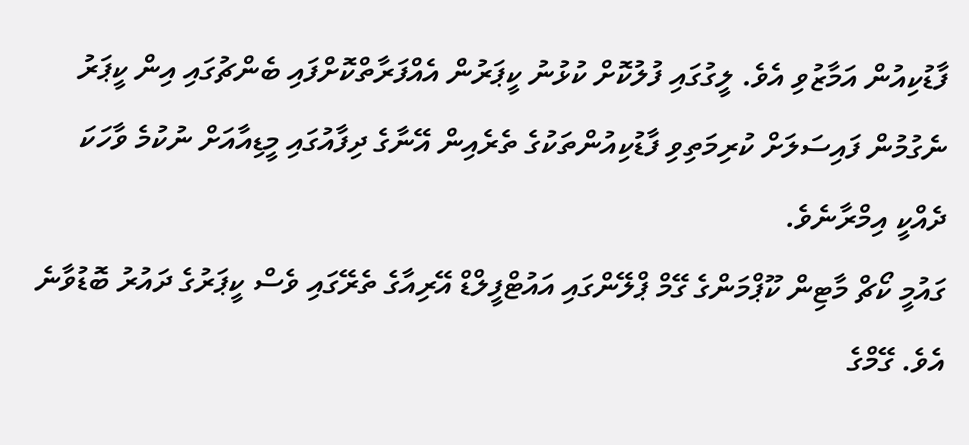ފާޑުކިއުން އަމާޒުވި އެވެ. ލީގުގައި ފުލުކޮށް ކުޅުނު ކީޕަރުން އެއްފަރާތްކޮށްފައި ބެންޗުގައި އިން ކީޕަރު ނެގުމުން ފައިސަލަށް ކުރިމަތިވި ފާޑުކިއުންތަކުގެ ތެރެއިން އޭނާގެ ދިފާއުގައި މީޑިއާއަށް ނުކުމެ ވާހަކަ ދެއްކީ އިމްރާނެވެ.
ގައުމީ ކޯޗް މާޓިން ކޫޕްމަންގެ ގޭމް ޕްލޭންގައި އައުޓްފީލްޑް އޭރިއާގެ ތެރޭގައި ވެސް ކީޕަރުގެ ދައުރު ބޮޑުވާނެ އެވެ. ގޭމްގެ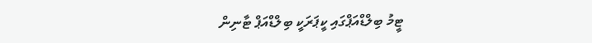ޓީމު ބިލްޑްއަޕްގައި ކީޕަރަކީ ބިލްޑްއަޕް ޓާނިން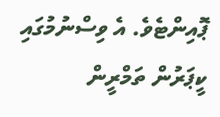ޕޮއިންޓެވެ. އެ ވިސްނުމުގައި ކީޕަރުން ތަމްރީން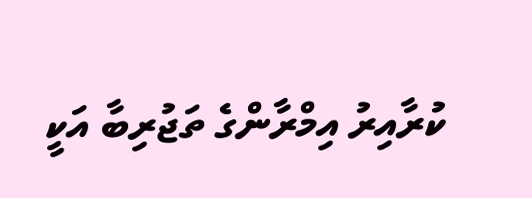ކުރާއިރު އިމްރާންގެ ތަޖުރިބާ އަކީ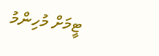ޓީމަށް މުހިންމު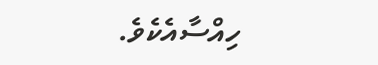ހިއްސާއެކެވެ.